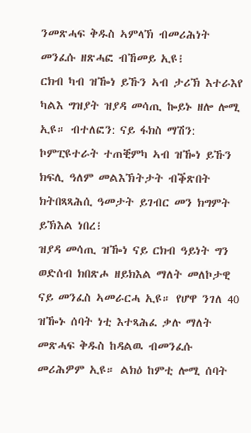ንመጽሓፍ ቅዱስ ኣምላኽ ብመሪሕነት መንፈሱ ዘጽሓፎ ብኸመይ ኢዩ፧
ርክብ ካብ ዝዀነ ይኹን ኣብ ታሪኽ እተራእየ ካልእ ግዝያት ዝያዳ መሳጢ ኰይኑ ዘሎ ሎሚ ኢዩ። ብተለፎን: ናይ ፋክስ ማሽን: ኮምፒዩተራት ተጠቒምካ ኣብ ዝዀነ ይኹን ክፍሊ ዓለም መልእኽትታት ብቕጽበት ክትበጻጻሕሲ ዓመታት ይገብር መን ክግምት ይኽእል ነበረ፧
ዝያዳ መሳጢ ዝዀነ ናይ ርክብ ዓይነት ግን ወድሰብ ክበጽሖ ዘይክእል ማለት መለኮታዊ ናይ መንፈስ ኣመራርሓ ኢዩ። የሆዋ ንገለ 40 ዝዀኑ ሰባት ነቲ እተጻሕፈ ቃሉ ማለት መጽሓፍ ቅዱስ ከዳልዉ ብመንፈሱ መሪሕዎም ኢዩ። ልክዕ ከምቲ ሎሚ ሰባት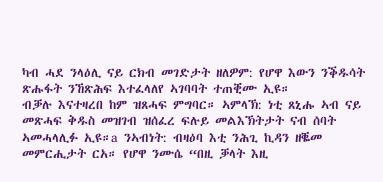ካብ ሓደ ንላዕሊ ናይ ርክብ መገድታት ዘለዎም: የሆዋ እውን ንቕዱሳት ጽሑፋት ንኸጽሕፍ እተፈላለየ ኣገባባት ተጠቒሙ ኢዩ።
ብቓሉ እናተዛረበ ከም ዝጸሓፍ ምግባር። ኣምላኽ: ነቲ ጸኒሑ ኣብ ናይ መጽሓፍ ቅዱስ መዝገብ ዝሰፈረ ፍሉይ መልእኽትታት ናብ ሰባት ኣመሓላሊፉ ኢዩ።a ንኣብነት: ብዛዕባ እቲ ንሕጊ ኪዳን ዘቘመ መምርሒታት ርአ። የሆዋ ንሙሴ “በዚ ቓላት እዚ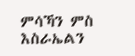ምሳኻን ምስ እስራኤልን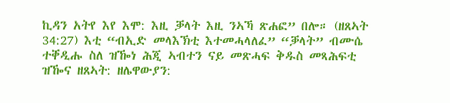ኪዳን አትየ እየ እሞ: እዚ ቓላት እዚ ንኣኻ ጽሐፎ” በሎ። (ዘጸኣት 34:27) እቲ “ብኢድ መላእኽቲ እተመሓላለፈ” “ቓላት” ብሙሴ ተቐዲሑ ስለ ዝዀነ ሕጂ ኣብተን ናይ መጽሓፍ ቅዱስ መጻሕፍቲ ዝዀና ዘጸኣት: ዘሌዋውያን: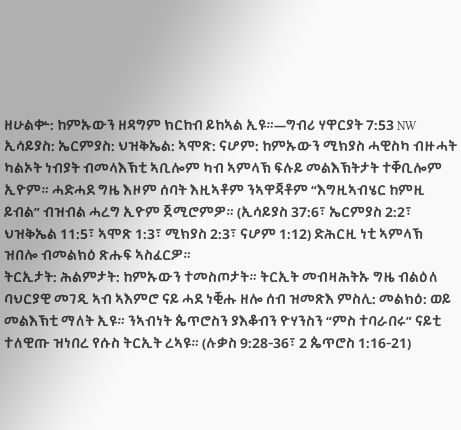ዘሁልቍ: ከምኡውን ዘዳግም ክርከብ ይከኣል ኢዩ።—ግብሪ ሃዋርያት 7:53 NW
ኢሳይያስ: ኤርምያስ: ህዝቅኤል: ኣሞጽ: ናሆም: ከምኡውን ሚክያስ ሓዊስካ ብዙሓት ካልኦት ነብያት ብመላእኽቲ ኣቢሎም ካብ ኣምላኽ ፍሉይ መልእኽትታት ተቐቢሎም ኢዮም። ሓድሓደ ግዜ እዞም ሰባት እዚኣቶም ንኣዋጃቶም “እግዚኣብሄር ከምዚ ይብል” ብዝብል ሓረግ ኢዮም ጀሚሮምዎ። (ኢሳይያስ 37:6፣ ኤርምያስ 2:2፣ ህዝቅኤል 11:5፣ ኣሞጽ 1:3፣ ሚክያስ 2:3፣ ናሆም 1:12) ድሕርዚ ነቲ ኣምላኽ ዝበሎ ብመልክዕ ጽሑፍ ኣስፈርዎ።
ትርኢታት: ሕልምታት: ከምኡውን ተመስጦታት። ትርኢት መብዛሕትኡ ግዜ ብልዕለ ባህርያዊ መገዲ ኣብ ኣእምሮ ናይ ሓደ ነቒሑ ዘሎ ሰብ ዝመጽእ ምስሊ: መልክዕ: ወይ መልእኽቲ ማለት ኢዩ። ንኣብነት ጴጥሮስን ያእቆብን ዮሃንስን “ምስ ተባራበሩ” ናይቲ ተለዊጡ ዝነበረ የሱስ ትርኢት ረኣዩ። (ሉቃስ 9:28-36፣ 2 ጴጥሮስ 1:16-21)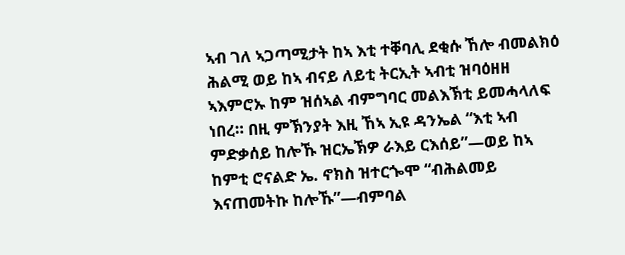ኣብ ገለ ኣጋጣሚታት ከኣ እቲ ተቐባሊ ደቂሱ ኸሎ ብመልክዕ ሕልሚ ወይ ከኣ ብናይ ለይቲ ትርኢት ኣብቲ ዝባዕዘዘ ኣእምሮኡ ከም ዝሰኣል ብምግባር መልእኽቲ ይመሓላለፍ ነበረ። በዚ ምኽንያት እዚ ኸኣ ኢዩ ዳንኤል “እቲ ኣብ ምድቃሰይ ከሎኹ ዝርኤኽዎ ራእይ ርእሰይ”—ወይ ከኣ ከምቲ ሮናልድ ኤ. ኖክስ ዝተርጐሞ “ብሕልመይ እናጠመትኩ ከሎኹ”—ብምባል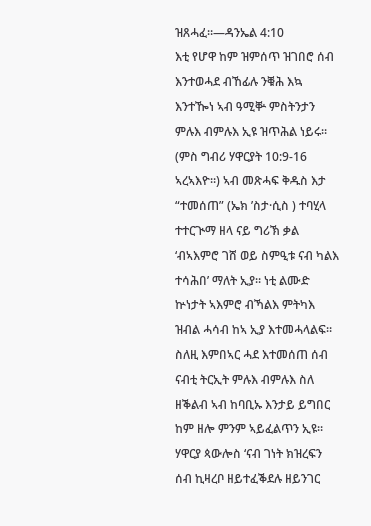ዝጸሓፈ።—ዳንኤል 4:10
እቲ የሆዋ ከም ዝምሰጥ ዝገበሮ ሰብ እንተወሓደ ብኸፊሉ ንቑሕ እኳ እንተዀነ ኣብ ዓሚቝ ምስትንታን ምሉእ ብምሉእ ኢዩ ዝጥሕል ነይሩ። (ምስ ግብሪ ሃዋርያት 10:9-16 ኣረኣእዮ።) ኣብ መጽሓፍ ቅዱስ እታ “ተመሰጠ” (ኤክ ʹስታ·ሲስ ) ተባሂላ ተተርጒማ ዘላ ናይ ግሪኽ ቃል ‘ብኣእምሮ ገሸ ወይ ስምዒቱ ናብ ካልእ ተሳሕበ’ ማለት ኢያ። ነቲ ልሙድ ኵነታት ኣእምሮ ብኻልእ ምትካእ ዝብል ሓሳብ ከኣ ኢያ እተመሓላልፍ። ስለዚ እምበኣር ሓደ እተመሰጠ ሰብ ናብቲ ትርኢት ምሉእ ብምሉእ ስለ ዘቕልብ ኣብ ከባቢኡ እንታይ ይግበር ከም ዘሎ ምንም ኣይፈልጥን ኢዩ። ሃዋርያ ጳውሎስ ‘ናብ ገነት ክዝረፍን ሰብ ኪዛረቦ ዘይተፈቕደሉ ዘይንገር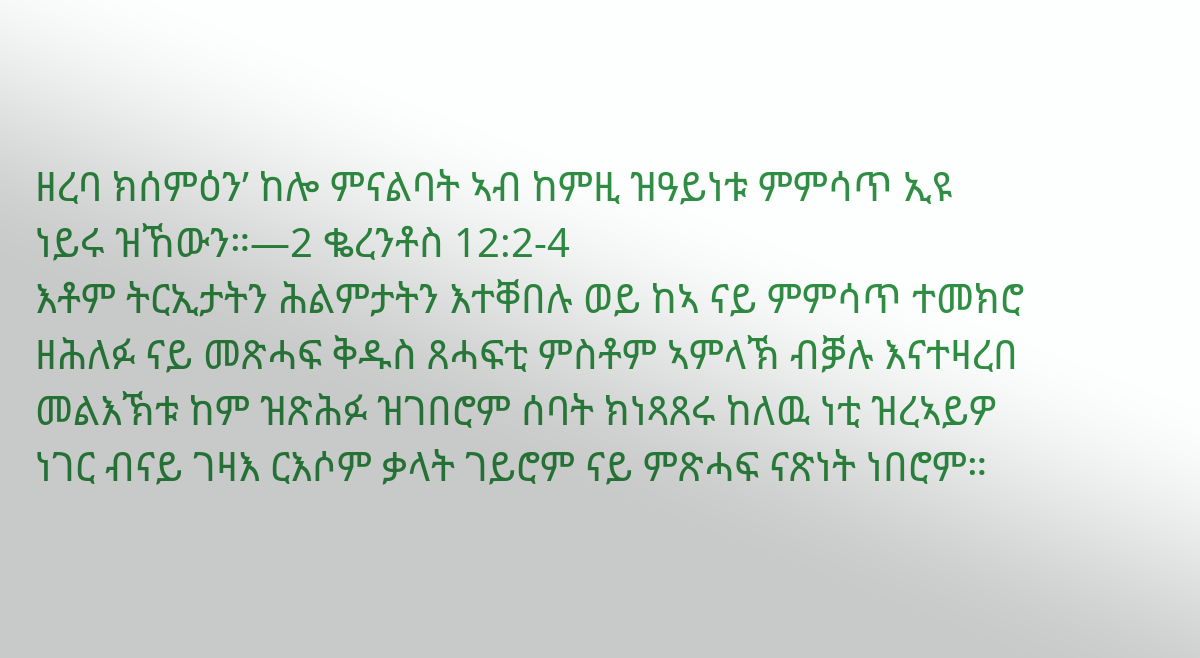ዘረባ ክሰምዕን’ ከሎ ምናልባት ኣብ ከምዚ ዝዓይነቱ ምምሳጥ ኢዩ ነይሩ ዝኸውን።—2 ቈረንቶስ 12:2-4
እቶም ትርኢታትን ሕልምታትን እተቐበሉ ወይ ከኣ ናይ ምምሳጥ ተመክሮ ዘሕለፉ ናይ መጽሓፍ ቅዱስ ጸሓፍቲ ምስቶም ኣምላኽ ብቓሉ እናተዛረበ መልእኽቱ ከም ዝጽሕፉ ዝገበሮም ሰባት ክነጻጸሩ ከለዉ ነቲ ዝረኣይዎ ነገር ብናይ ገዛእ ርእሶም ቃላት ገይሮም ናይ ምጽሓፍ ናጽነት ነበሮም።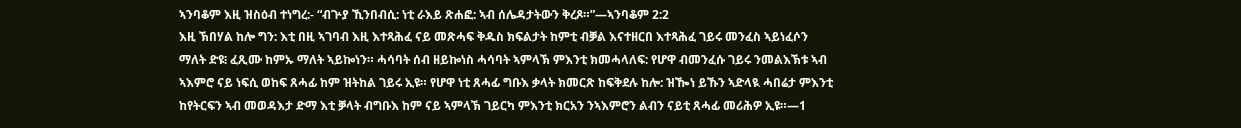ኣንባቆም እዚ ዝስዕብ ተነግረ:- “ብጕያ ኺንበብሲ: ነቲ ራእይ ጽሐፎ: ኣብ ሰሌዳታትውን ቅረጾ።”—ኣንባቆም 2:2
እዚ ኽበሃል ከሎ ግን: እቲ በዚ ኣገባብ እዚ እተጻሕፈ ናይ መጽሓፍ ቅዱስ ክፍልታት ከምቲ ብቓል እናተዘርበ እተጻሕፈ ገይሩ መንፈስ ኣይነፈሶን ማለት ድዩ፧ ፈጺሙ ከምኡ ማለት ኣይኰነን። ሓሳባት ሰብ ዘይኰነስ ሓሳባት ኣምላኽ ምእንቲ ክመሓላለፍ: የሆዋ ብመንፈሱ ገይሩ ንመልእኽቱ ኣብ ኣእምሮ ናይ ነፍሲ ወከፍ ጸሓፊ ከም ዝትከል ገይሩ ኢዩ። የሆዋ ነቲ ጸሓፊ ግቡእ ቃላት ክመርጽ ከፍቅደሉ ከሎ: ዝዀነ ይኹን ኣድላዪ ሓበሬታ ምእንቲ ከየትርፍን ኣብ መወዳእታ ድማ እቲ ቓላት ብግቡእ ከም ናይ ኣምላኽ ገይርካ ምእንቲ ክርአን ንኣእምሮን ልብን ናይቲ ጸሓፊ መሪሕዎ ኢዩ።—1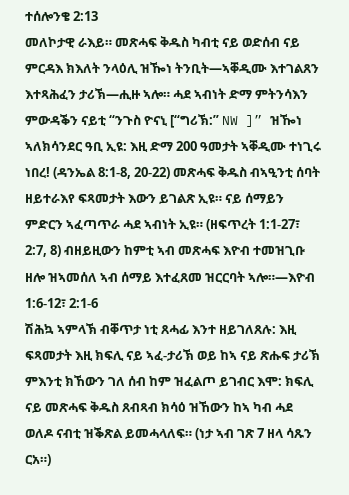ተሰሎንቄ 2:13
መለኮታዊ ራእይ። መጽሓፍ ቅዱስ ካብቲ ናይ ወድሰብ ናይ ምርዳእ ክእለት ንላዕሊ ዝዀነ ትንቢት—ኣቐዲሙ እተገልጸን እተጻሕፈን ታሪኽ—ሒዙ ኣሎ። ሓደ ኣብነት ድማ ምትንሳእን ምውዳቕን ናይቲ “ንጉስ ዮናኒ [“ግሪኽ:” NW ]” ዝዀነ ኣለክሳንደር ዓቢ ኢዩ: እዚ ድማ 200 ዓመታት ኣቐዲሙ ተነጊሩ ነበረ! (ዳንኤል 8:1-8, 20-22) መጽሓፍ ቅዱስ ብኣዒንቲ ሰባት ዘይተራእየ ፍጻመታት እውን ይገልጽ ኢዩ። ናይ ሰማይን ምድርን ኣፈጣጥራ ሓደ ኣብነት ኢዩ። (ዘፍጥረት 1:1-27፣ 2:7, 8) ብዘይዚውን ከምቲ ኣብ መጽሓፍ እዮብ ተመዝጊቡ ዘሎ ዝኣመሰለ ኣብ ሰማይ እተፈጸመ ዝርርባት ኣሎ።—እዮብ 1:6-12፣ 2:1-6
ሽሕኳ ኣምላኽ ብቐጥታ ነቲ ጸሓፊ እንተ ዘይገለጸሉ: እዚ ፍጻመታት እዚ ክፍሊ ናይ ኣፈ-ታሪኽ ወይ ከኣ ናይ ጽሑፍ ታሪኽ ምእንቲ ክኸውን ገለ ሰብ ከም ዝፈልጦ ይገብር እሞ: ክፍሊ ናይ መጽሓፍ ቅዱስ ጸብጻብ ክሳዕ ዝኸውን ከኣ ካብ ሓደ ወለዶ ናብቲ ዝቕጽል ይመሓላለፍ። (ነታ ኣብ ገጽ 7 ዘላ ሳጹን ርአ።)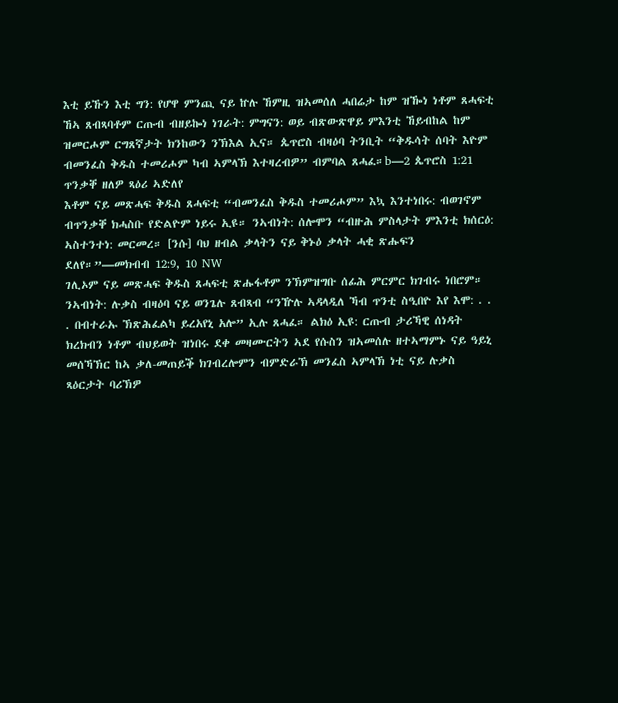እቲ ይኹን እቲ ግን: የሆዋ ምንጪ ናይ ኵሉ ኸምዚ ዝኣመሰለ ሓበሬታ ከም ዝዀነ ነቶም ጸሓፍቲ ኸኣ ጸብጻባቶም ርጡብ ብዘይኰነ ነገራት: ምግናን: ወይ ብጽውጽዋይ ምእንቲ ኸይብከል ከም ዝመርሖም ርግጸኛታት ክንከውን ንኽእል ኢና። ጴጥሮስ ብዛዕባ ትንቢት “ቅዱሳት ሰባት እዮም ብመንፈስ ቅዱስ ተመሪሖም ካብ ኣምላኽ እተዛረብዎ” ብምባል ጸሓፈ።b—2 ጴጥሮስ 1:21
ጥንቃቐ ዘለዎ ጻዕሪ ኣድለየ
እቶም ናይ መጽሓፍ ቅዱስ ጸሓፍቲ “ብመንፈስ ቅዱስ ተመሪሖም” እኳ እንተነበሩ: ብወገኖም ብጥንቃቐ ክሓስቡ የድልዮም ነይሩ ኢዩ። ንኣብነት: ሰሎሞን “ብዙሕ ምስላታት ምእንቲ ክሰርዕ: ኣስተንተነ: መርመረ። [ንሱ] ባህ ዘብል ቃላትን ናይ ቅኑዕ ቃላት ሓቂ ጽሑፍን ደለየ።”—መክብብ 12:9, 10 NW
ገሊኦም ናይ መጽሓፍ ቅዱስ ጸሓፍቲ ጽሑፋቶም ንኽምዝግቡ ሰፊሕ ምርምር ክገብሩ ነበሮም። ንኣብነት: ሉቃስ ብዛዕባ ናይ ወንጌሉ ጸብጻብ “ንዅሉ ኣዳላዲለ ኻብ ጥንቲ ስዒበዮ እየ እሞ: . . . በብተራኡ ኽጽሕፈልካ ይረአየኒ አሎ” ኢሉ ጸሓፈ። ልክዕ ኢዩ: ርጡብ ታሪኻዊ ሰነዳት ክረክብን ነቶም ብህይወት ዝነበሩ ደቀ መዛሙርትን ኣደ የሱስን ዝኣመሰሉ ዘተኣማምኑ ናይ ዓይኒ መሰኻኽር ከኣ ቃለ-መጠይቕ ክገብረሎምን ብምድራኽ መንፈስ ኣምላኽ ነቲ ናይ ሉቃስ ጻዕርታት ባሪኽዎ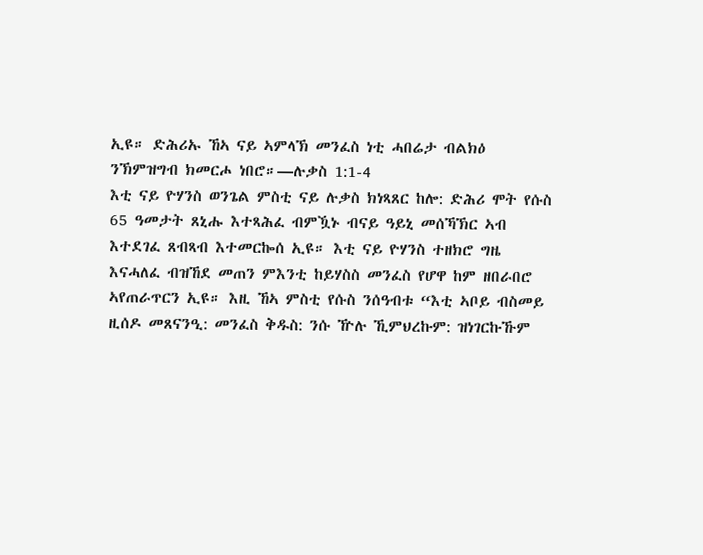ኢዩ። ድሕሪኡ ኸኣ ናይ ኣምላኽ መንፈስ ነቲ ሓበሬታ ብልክዕ ንኽምዝግብ ክመርሖ ነበሮ።—ሉቃስ 1:1-4
እቲ ናይ ዮሃንስ ወንጌል ምስቲ ናይ ሉቃስ ክነጻጸር ከሎ: ድሕሪ ሞት የሱስ 65 ዓመታት ጸኒሑ እተጻሕፈ ብምዃኑ ብናይ ዓይኒ መሰኻኽር ኣብ እተደገፈ ጸብጻብ እተመርኰሰ ኢዩ። እቲ ናይ ዮሃንስ ተዘክሮ ግዜ እናሓለፈ ብዝኸደ መጠን ምእንቲ ከይሃስስ መንፈስ የሆዋ ከም ዘበራበሮ ኣየጠራጥርን ኢዩ። እዚ ኸኣ ምስቲ የሱስ ንሰዓብቱ “እቲ ኣቦይ ብስመይ ዚሰዶ መጸናንዒ: መንፈስ ቅዱስ: ንሱ ዅሉ ኺምህረኩም: ዝነገርኩኹም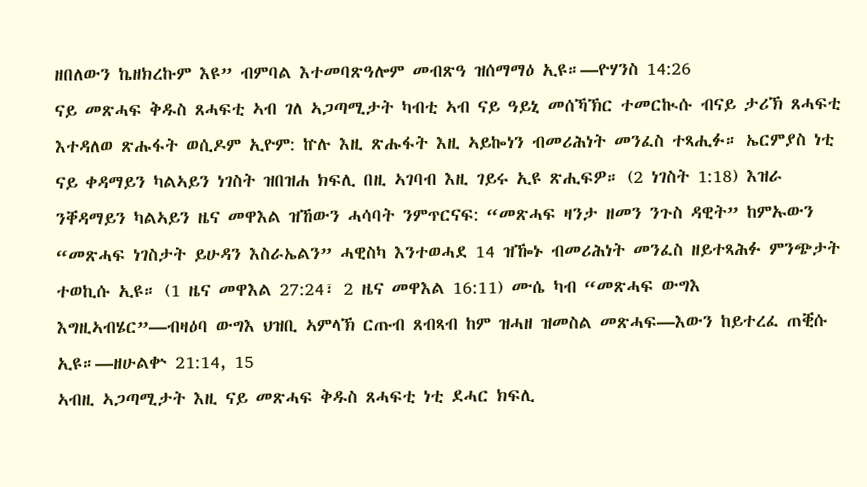ዘበለውን ኬዘክረኩም እዩ” ብምባል እተመባጽዓሎም መብጽዓ ዝሰማማዕ ኢዩ።—ዮሃንስ 14:26
ናይ መጽሓፍ ቅዱስ ጸሓፍቲ ኣብ ገለ ኣጋጣሚታት ካብቲ ኣብ ናይ ዓይኒ መሰኻኽር ተመርኲሱ ብናይ ታሪኽ ጸሓፍቲ እተዳለወ ጽሑፋት ወሲዶም ኢዮም: ኵሉ እዚ ጽሑፋት እዚ ኣይኰነን ብመሪሕነት መንፈስ ተጻሒፉ። ኤርምያስ ነቲ ናይ ቀዳማይን ካልኣይን ነገስት ዝበዝሐ ክፍሊ በዚ ኣገባብ እዚ ገይሩ ኢዩ ጽሒፍዎ። (2 ነገስት 1:18) እዝራ ንቐዳማይን ካልኣይን ዜና መዋእል ዝኸውን ሓሳባት ንምጥርናፍ: “መጽሓፍ ዛንታ ዘመን ንጉስ ዳዊት” ከምኡውን “መጽሓፍ ነገስታት ይሁዳን እስራኤልን” ሓዊስካ እንተወሓደ 14 ዝዀኑ ብመሪሕነት መንፈስ ዘይተጻሕፉ ምንጭታት ተወኪሱ ኢዩ። (1 ዜና መዋእል 27:24፣ 2 ዜና መዋእል 16:11) ሙሴ ካብ “መጽሓፍ ውግእ እግዚኣብሄር”—ብዛዕባ ውግእ ህዝቢ ኣምላኽ ርጡብ ጸብጻብ ከም ዝሓዘ ዝመስል መጽሓፍ—እውን ከይተረፈ ጠቒሱ ኢዩ።—ዘሁልቍ 21:14, 15
ኣብዚ ኣጋጣሚታት እዚ ናይ መጽሓፍ ቅዱስ ጸሓፍቲ ነቲ ደሓር ክፍሊ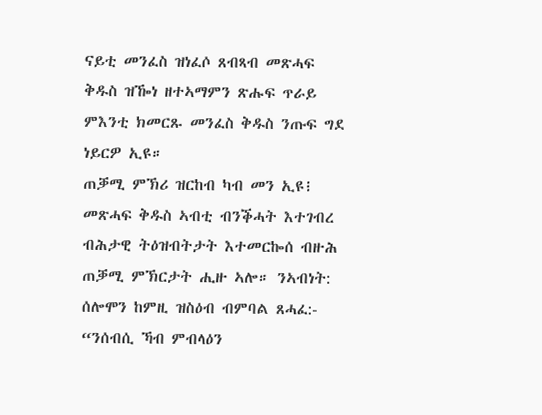ናይቲ መንፈስ ዝነፈሶ ጸብጻብ መጽሓፍ ቅዱስ ዝዀነ ዘተኣማምን ጽሑፍ ጥራይ ምእንቲ ክመርጹ መንፈስ ቅዱስ ንጡፍ ግደ ነይርዎ ኢዩ።
ጠቓሚ ምኽሪ ዝርከብ ካብ መን ኢዩ፧
መጽሓፍ ቅዱስ ኣብቲ ብንቕሓት እተገብረ ብሕታዊ ትዕዝብትታት እተመርኰሰ ብዙሕ ጠቓሚ ምኽርታት ሒዙ ኣሎ። ንኣብነት: ሰሎሞን ከምዚ ዝስዕብ ብምባል ጸሓፈ:- “ንሰብሲ ኻብ ምብላዕን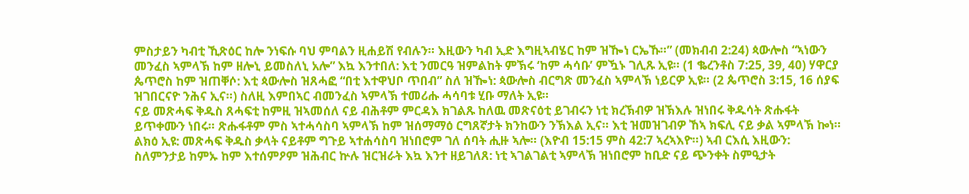ምስታይን ካብቲ ኺጽዕር ከሎ ንነፍሱ ባህ ምባልን ዚሐይሽ የብሉን። እዚውን ካብ ኢድ እግዚኣብሄር ከም ዝዀነ ርኤኹ።” (መክብብ 2:24) ጳውሎስ “ኣነውን መንፈስ ኣምላኽ ከም ዘሎኒ ይመስለኒ አሎ” እኳ እንተበለ: እቲ ንመርዓ ዝምልከት ምኽሩ ‘ከም ሓሳቡ’ ምዃኑ ገሊጹ ኢዩ። (1 ቈረንቶስ 7:25, 39, 40) ሃዋርያ ጴጥሮስ ከም ዝጠቐሶ: እቲ ጳውሎስ ዝጸሓፎ “በቲ እተዋህቦ ጥበብ” ስለ ዝዀነ: ጳውሎስ ብርግጽ መንፈስ ኣምላኽ ነይርዎ ኢዩ። (2 ጴጥሮስ 3:15, 16 ሰያፍ ዝገበርናዮ ንሕና ኢና።) ስለዚ እምበኣር ብመንፈስ ኣምላኽ ተመሪሑ ሓሳባቱ ሂቡ ማለት ኢዩ።
ናይ መጽሓፍ ቅዱስ ጸሓፍቲ ከምዚ ዝኣመሰለ ናይ ብሕቶም ምርዳእ ክገልጹ ከለዉ መጽናዕቲ ይገብሩን ነቲ ክረኽብዎ ዝኽእሉ ዝነበሩ ቅዱሳት ጽሑፋት ይጥቀሙን ነበሩ። ጽሑፋቶም ምስ ኣተሓሳስባ ኣምላኽ ከም ዝሰማማዕ ርግጸኛታት ክንከውን ንኽእል ኢና። እቲ ዝመዝገብዎ ኸኣ ክፍሊ ናይ ቃል ኣምላኽ ኰነ።
ልክዕ ኢዩ: መጽሓፍ ቅዱስ ቃላት ናይቶም ግጉይ ኣተሐሳስባ ዝነበሮም ገለ ሰባት ሒዙ ኣሎ። (እዮብ 15:15 ምስ 42:7 ኣረኣእዮ።) ኣብ ርእሲ እዚውን: ስለምንታይ ከምኡ ከም እተሰምዖም ዝሕብር ኵሉ ዝርዝራት እኳ እንተ ዘይገለጸ: ነቲ ኣገልገልቲ ኣምላኽ ዝነበሮም ከቢድ ናይ ጭንቀት ስምዒታት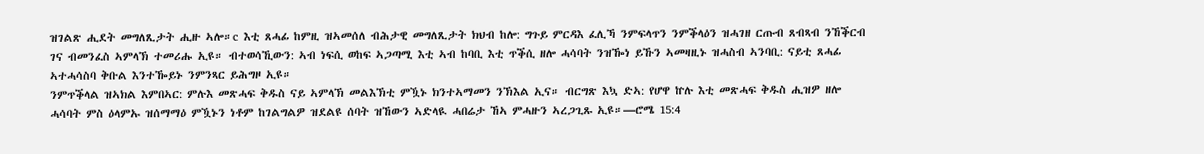ዝገልጽ ሒደት መግለጺታት ሒዙ ኣሎ።c እቲ ጸሓፊ ከምዚ ዝኣመሰለ ብሕታዊ መግለጺታት ክህብ ከሎ: ግጉይ ምርዳእ ፈሊኻ ንምፍላጥን ንምቕላዕን ዝሓገዘ ርጡብ ጸብጻብ ንኸቕርብ ገና ብመንፈስ ኣምላኽ ተመሪሑ ኢዩ። ብተወሳኺውን: ኣብ ነፍሲ ወከፍ ኣጋጣሚ እቲ ኣብ ከባቢ እቲ ጥቕሲ ዘሎ ሓሳባት ንዝዀነ ይኹን ኣመዛዚኑ ዝሓስብ ኣንባቢ: ናይቲ ጸሓፊ ኣተሓሳስባ ቅቡል እንተዀይኑ ንምንጻር ይሕግዞ ኢዩ።
ንምጥቕላል ዝኣክል እምበኣር: ምሉእ መጽሓፍ ቅዱስ ናይ ኣምላኽ መልእኽቲ ምዃኑ ክንተኣማመን ንኽእል ኢና። ብርግጽ እኳ ድኣ: የሆዋ ኵሉ እቲ መጽሓፍ ቅዱስ ሒዝዎ ዘሎ ሓሳባት ምስ ዕላምኡ ዝሰማማዕ ምዃኑን ነቶም ከገልግልዎ ዝደልዩ ሰባት ዝኸውን ኣድላዪ ሓበሬታ ኸኣ ምሓዙን ኣረጋጊጹ ኢዩ።—ሮሜ 15:4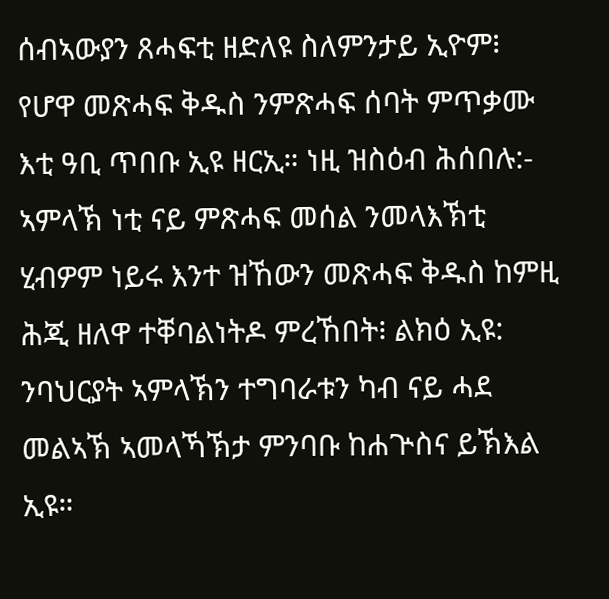ሰብኣውያን ጸሓፍቲ ዘድለዩ ስለምንታይ ኢዮም፧
የሆዋ መጽሓፍ ቅዱስ ንምጽሓፍ ሰባት ምጥቃሙ እቲ ዓቢ ጥበቡ ኢዩ ዘርኢ። ነዚ ዝስዕብ ሕሰበሉ:- ኣምላኽ ነቲ ናይ ምጽሓፍ መሰል ንመላእኽቲ ሂብዎም ነይሩ እንተ ዝኸውን መጽሓፍ ቅዱስ ከምዚ ሕጂ ዘለዋ ተቐባልነትዶ ምረኸበት፧ ልክዕ ኢዩ: ንባህርያት ኣምላኽን ተግባራቱን ካብ ናይ ሓደ መልኣኽ ኣመላኻኽታ ምንባቡ ከሐጕስና ይኽእል ኢዩ።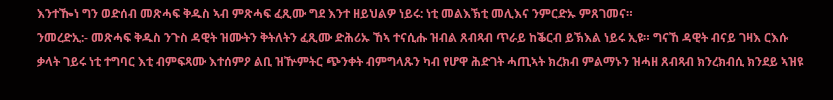እንተዀነ ግን ወድሰብ መጽሓፍ ቅዱስ ኣብ ምጽሓፍ ፈጺሙ ግደ እንተ ዘይህልዎ ነይሩ: ነቲ መልእኽቲ መሊእና ንምርድኡ ምጸገመና።
ንመረድኢ:- መጽሓፍ ቅዱስ ንጉስ ዳዊት ዝሙትን ቅትለትን ፈጺሙ ድሕሪኡ ኸኣ ተናሲሑ ዝብል ጸብጻብ ጥራይ ከቕርብ ይኽእል ነይሩ ኢዩ። ግናኸ ዳዊት ብናይ ገዛእ ርእሱ ቃላት ገይሩ ነቲ ተግባር እቲ ብምፍጻሙ እተሰምዖ ልቢ ዝዅምትር ጭንቀት ብምግላጹን ካብ የሆዋ ሕድገት ሓጢኣት ክረክብ ምልማኑን ዝሓዘ ጸብጻብ ክንረክብሲ ክንደይ ኣዝዩ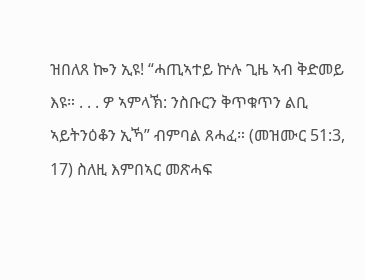ዝበለጸ ኰን ኢዩ! “ሓጢኣተይ ኵሉ ጊዜ ኣብ ቅድመይ እዩ። . . . ዎ ኣምላኽ: ንስቡርን ቅጥቁጥን ልቢ ኣይትንዕቆን ኢኻ” ብምባል ጸሓፈ። (መዝሙር 51:3, 17) ስለዚ እምበኣር መጽሓፍ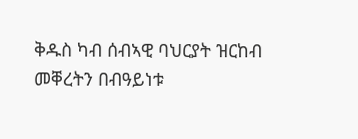ቅዱስ ካብ ሰብኣዊ ባህርያት ዝርከብ መቐረትን በብዓይነቱ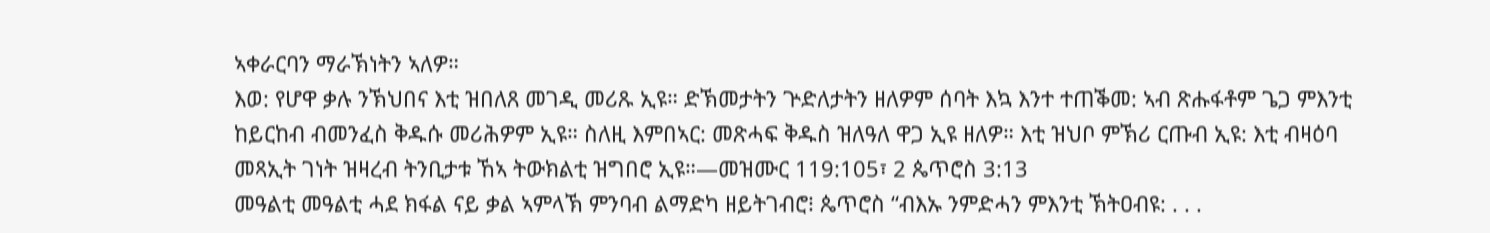ኣቀራርባን ማራኽነትን ኣለዎ።
እወ: የሆዋ ቃሉ ንኽህበና እቲ ዝበለጸ መገዲ መሪጹ ኢዩ። ድኽመታትን ጕድለታትን ዘለዎም ሰባት እኳ እንተ ተጠቕመ: ኣብ ጽሑፋቶም ጌጋ ምእንቲ ከይርከብ ብመንፈስ ቅዱሱ መሪሕዎም ኢዩ። ስለዚ እምበኣር: መጽሓፍ ቅዱስ ዝለዓለ ዋጋ ኢዩ ዘለዎ። እቲ ዝህቦ ምኽሪ ርጡብ ኢዩ: እቲ ብዛዕባ መጻኢት ገነት ዝዛረብ ትንቢታቱ ኸኣ ትውክልቲ ዝግበሮ ኢዩ።—መዝሙር 119:105፣ 2 ጴጥሮስ 3:13
መዓልቲ መዓልቲ ሓደ ክፋል ናይ ቃል ኣምላኽ ምንባብ ልማድካ ዘይትገብሮ፧ ጴጥሮስ “ብእኡ ንምድሓን ምእንቲ ኽትዐብዩ: . . .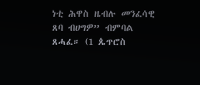ነቲ ሕዋስ ዜብሉ መንፈሳዊ ጸባ ብሀግዎ” ብምባል ጸሓፈ። (1 ጴጥሮስ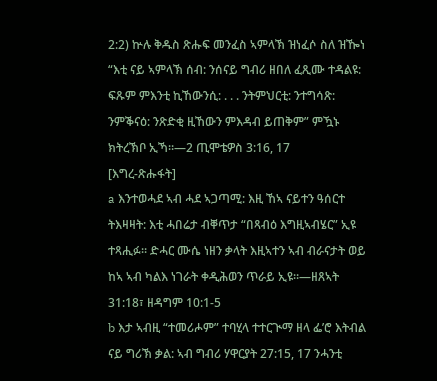2:2) ኵሉ ቅዱስ ጽሑፍ መንፈስ ኣምላኽ ዝነፈሶ ስለ ዝዀነ “እቲ ናይ ኣምላኽ ሰብ: ንሰናይ ግብሪ ዘበለ ፈጺሙ ተዳልዩ: ፍጹም ምእንቲ ኪኸውንሲ: . . . ንትምህርቲ: ንተግሳጽ: ንምቕናዕ: ንጽድቂ ዚኸውን ምእዳብ ይጠቅም” ምዃኑ ክትረኽቦ ኢኻ።—2 ጢሞቴዎስ 3:16, 17
[እግረ-ጽሑፋት]
a እንተወሓደ ኣብ ሓደ ኣጋጣሚ: እዚ ኸኣ ናይተን ዓሰርተ ትእዛዛት: እቲ ሓበሬታ ብቐጥታ “በጻብዕ እግዚኣብሄር” ኢዩ ተጻሒፉ። ድሓር ሙሴ ነዘን ቃላት እዚኣተን ኣብ ብራናታት ወይ ከኣ ኣብ ካልእ ነገራት ቀዲሕወን ጥራይ ኢዩ።—ዘጸኣት 31:18፣ ዘዳግም 10:1-5
b እታ ኣብዚ “ተመሪሖም” ተባሂላ ተተርጒማ ዘላ ፌʹሮ እትብል ናይ ግሪኽ ቃል: ኣብ ግብሪ ሃዋርያት 27:15, 17 ንሓንቲ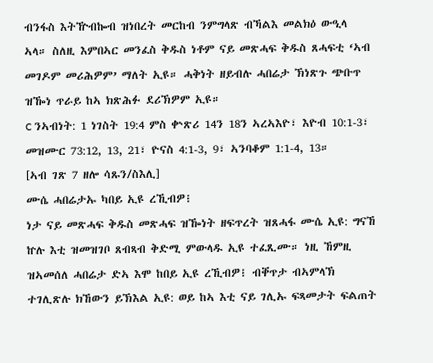ብንፋስ እትዅብኰብ ዝነበረት መርከብ ንምግላጽ ብኻልእ መልክዕ ውዒላ ኣላ። ስለዚ እምበኣር መንፈስ ቅዱስ ነቶም ናይ መጽሓፍ ቅዱስ ጸሓፍቲ ‘ኣብ መገዶም መሪሕዎም’ ማለት ኢዩ። ሓቅነት ዘይብሉ ሓበሬታ ኽነጽጉ ጭቡጥ ዝዀነ ጥራይ ከኣ ክጽሕፉ ደሪኽዎም ኢዩ።
c ንኣብነት: 1 ነገስት 19:4 ምስ ቍጽሪ 14ን 18ን ኣረኣእዮ፣ እዮብ 10:1-3፣ መዝሙር 73:12, 13, 21፣ ዮናስ 4:1-3, 9፣ ኣንባቆም 1:1-4, 13።
[ኣብ ገጽ 7 ዘሎ ሳጹን/ስእሊ]
ሙሴ ሓበሬታኡ ካበይ ኢዩ ረኺብዎ፧
ነታ ናይ መጽሓፍ ቅዱስ መጽሓፍ ዝዀነት ዘፍጥረት ዝጸሓፋ ሙሴ ኢዩ: ግናኸ ኵሉ እቲ ዝመዝገቦ ጸብጻብ ቅድሚ ምውላዱ ኢዩ ተፈጺሙ። ነዚ ኸምዚ ዝኣመሰለ ሓበሬታ ድኣ እሞ ከበይ ኢዩ ረኺብዎ፧ ብቐጥታ ብኣምላኽ ተገሊጽሉ ክኸውን ይኽእል ኢዩ: ወይ ከኣ እቲ ናይ ገሊኡ ፍጻመታት ፍልጠት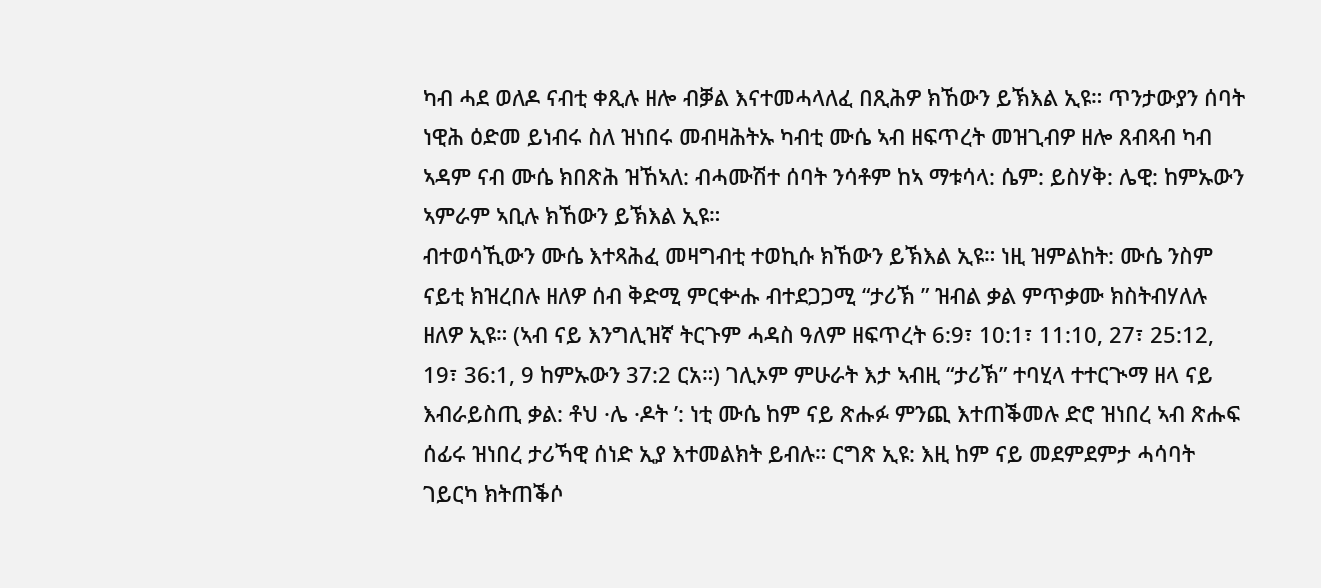ካብ ሓደ ወለዶ ናብቲ ቀጺሉ ዘሎ ብቓል እናተመሓላለፈ በጺሕዎ ክኸውን ይኽእል ኢዩ። ጥንታውያን ሰባት ነዊሕ ዕድመ ይነብሩ ስለ ዝነበሩ መብዛሕትኡ ካብቲ ሙሴ ኣብ ዘፍጥረት መዝጊብዎ ዘሎ ጸብጻብ ካብ ኣዳም ናብ ሙሴ ክበጽሕ ዝኸኣለ: ብሓሙሽተ ሰባት ንሳቶም ከኣ ማቱሳላ: ሴም: ይስሃቅ: ሌዊ: ከምኡውን ኣምራም ኣቢሉ ክኸውን ይኽእል ኢዩ።
ብተወሳኺውን ሙሴ እተጻሕፈ መዛግብቲ ተወኪሱ ክኸውን ይኽእል ኢዩ። ነዚ ዝምልከት: ሙሴ ንስም ናይቲ ክዝረበሉ ዘለዎ ሰብ ቅድሚ ምርቍሑ ብተደጋጋሚ “ታሪኽ ” ዝብል ቃል ምጥቃሙ ክስትብሃለሉ ዘለዎ ኢዩ። (ኣብ ናይ እንግሊዝኛ ትርጉም ሓዳስ ዓለም ዘፍጥረት 6:9፣ 10:1፣ 11:10, 27፣ 25:12, 19፣ 36:1, 9 ከምኡውን 37:2 ርአ።) ገሊኦም ምሁራት እታ ኣብዚ “ታሪኽ” ተባሂላ ተተርጒማ ዘላ ናይ እብራይስጢ ቃል: ቶህ ·ሌ ·ዶት ʹ: ነቲ ሙሴ ከም ናይ ጽሑፉ ምንጪ እተጠቕመሉ ድሮ ዝነበረ ኣብ ጽሑፍ ሰፊሩ ዝነበረ ታሪኻዊ ሰነድ ኢያ እተመልክት ይብሉ። ርግጽ ኢዩ: እዚ ከም ናይ መደምደምታ ሓሳባት ገይርካ ክትጠቕሶ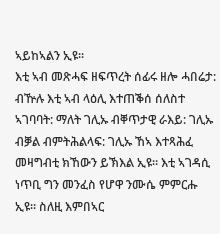ኣይከኣልን ኢዩ።
እቲ ኣብ መጽሓፍ ዘፍጥረት ሰፊሩ ዘሎ ሓበሬታ: ብዅሉ እቲ ኣብ ላዕሊ እተጠቕሰ ሰለስተ ኣገባባት: ማለት ገሊኡ ብቐጥታዊ ራእይ: ገሊኡ ብቓል ብምትሕልላፍ: ገሊኡ ኸኣ እተጻሕፈ መዛግብቲ ክኸውን ይኽእል ኢዩ። እቲ ኣገዳሲ ነጥቢ ግን መንፈስ የሆዋ ንሙሴ ምምርሑ ኢዩ። ስለዚ እምበኣር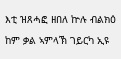እቲ ዝጸሓፎ ዘበለ ኵሉ ብልክዕ ከም ቃል ኣምላኽ ገይርካ ኢዩ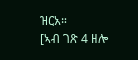ዝርአ።
[ኣብ ገጽ 4 ዘሎ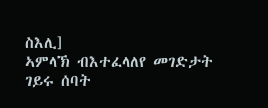ስእሊ]
ኣምላኽ ብእተፈላለየ መገድታት ገይሩ ሰባት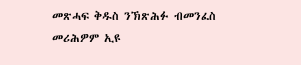መጽሓፍ ቅዱስ ንኽጽሕፉ ብመንፈስ መሪሕዎም ኢዩ